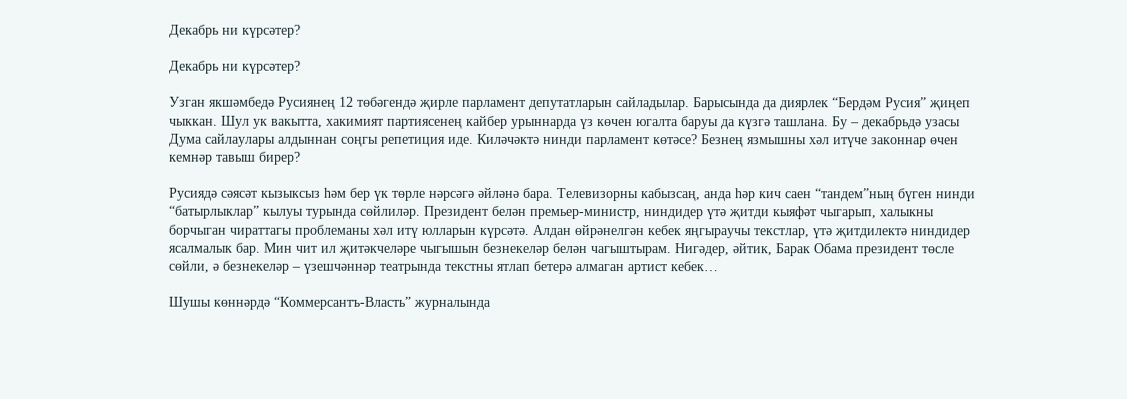Декабрь ни күрсәтер?

Декабрь ни күрсәтер?

Узган якшәмбедә Русиянең 12 төбәгендә җирле парламент депутатларын сайладылар. Барысында да диярлек “Бердәм Русия” җиңеп чыккан. Шул ук вакытта, хакимият партиясенең кайбер урыннарда үз көчен югалта баруы да күзгә ташлана. Бу – декабрьдә узасы Дума сайлаулары алдыннан соңгы репетиция иде. Киләчәктә нинди парламент көтәсе? Безнең язмышны хәл итүче законнар өчен кемнәр тавыш бирер?

Русиядә сәясәт кызыксыз һәм бер үк төрле нәрсәгә әйләнә бара. Телевизорны кабызсаң, анда һәр кич саен “тандем”ның бүген нинди “батырлыклар” кылуы турында сөйлиләр. Президент белән премьер-министр, ниндидер үтә җитди кыяфәт чыгарып, халыкны борчыган чираттагы проблеманы хәл итү юлларын күрсәтә. Алдан өйрәнелгән кебек яңгыраучы текстлар, үтә җитдилектә ниндидер ясалмалык бар. Мин чит ил җитәкчеләре чыгышын безнекеләр белән чагыштырам. Нигәдер, әйтик, Барак Обама президент төсле сөйли, ә безнекеләр – үзешчәннәр театрында текстны ятлап бетерә алмаган артист кебек…

Шушы көннәрдә “Коммерсантъ-Власть” журналында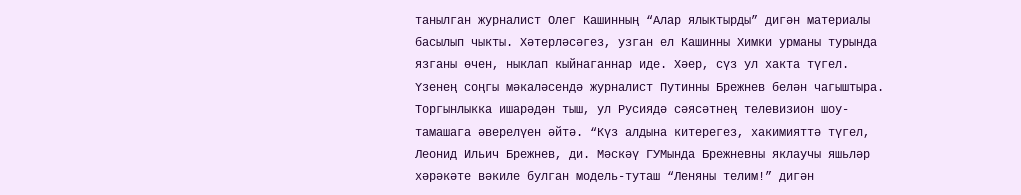танылган журналист Олег Кашинның “Алар ялыктырды” дигән материалы басылып чыкты. Хәтерләсәгез, узган ел Кашинны Химки урманы турында язганы өчен, ныклап кыйнаганнар иде. Хәер, сүз ул хакта түгел. Үзенең соңгы мәкаләсендә журналист Путинны Брежнев белән чагыштыра. Торгынлыкка ишарәдән тыш, ул Русиядә сәясәтнең телевизион шоу-тамашага әверелүен әйтә. “Күз алдына китерегез, хакимияттә түгел, Леонид Ильич Брежнев, ди. Мәскәү ГУМында Брежневны яклаучы яшьләр хәрәкәте вәкиле булган модель-туташ “Леняны телим!” дигән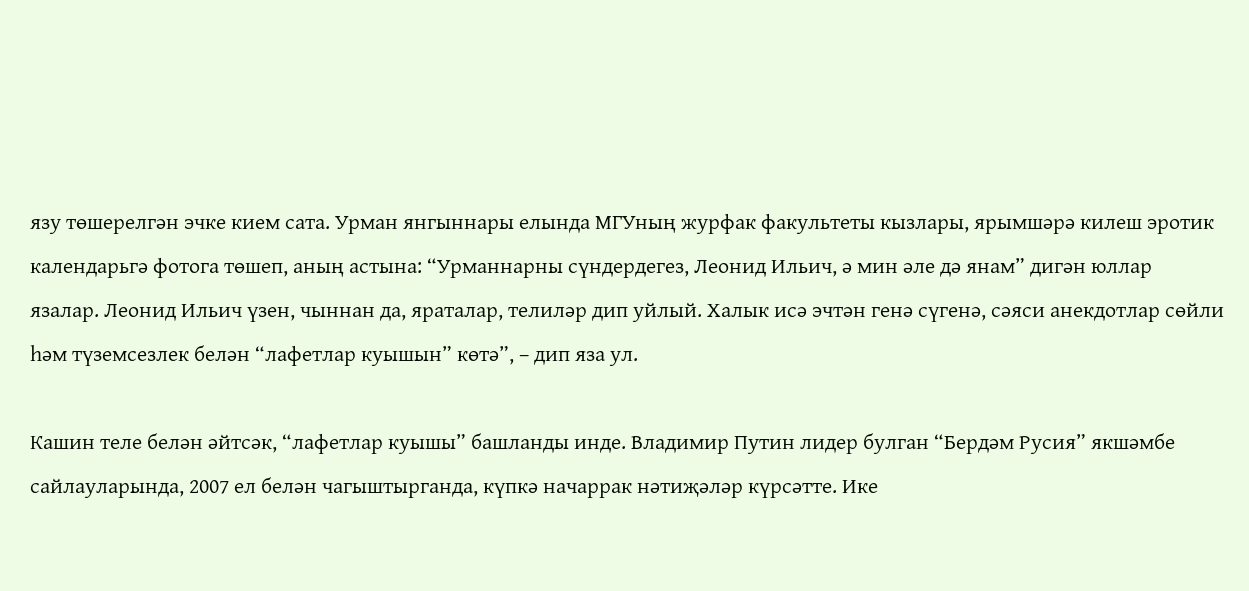язу төшерелгән эчке кием сата. Урман янгыннары елында МГУның журфак факультеты кызлары, ярымшәрә килеш эротик календарьгә фотога төшеп, аның астына: “Урманнарны сүндердегез, Леонид Ильич, ә мин әле дә янам” дигән юллар язалар. Леонид Ильич үзен, чыннан да, яраталар, телиләр дип уйлый. Халык исә эчтән генә сүгенә, сәяси анекдотлар сөйли һәм түземсезлек белән “лафетлар куышын” көтә”, – дип яза ул.

Кашин теле белән әйтсәк, “лафетлар куышы” башланды инде. Владимир Путин лидер булган “Бердәм Русия” якшәмбе сайлауларында, 2007 ел белән чагыштырганда, күпкә начаррак нәтиҗәләр күрсәтте. Ике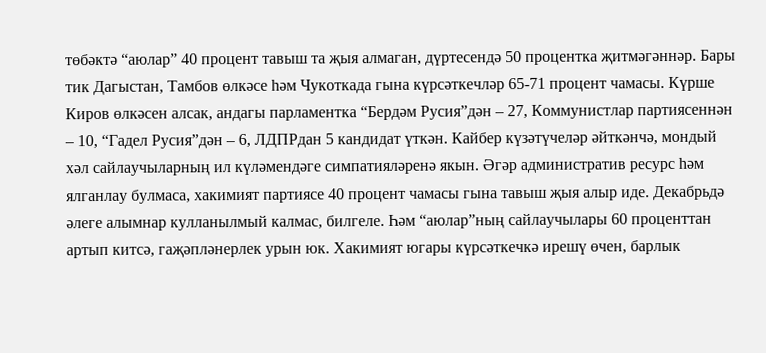төбәктә “аюлар” 40 процент тавыш та җыя алмаган, дүртесендә 50 процентка җитмәгәннәр. Бары тик Дагыстан, Тамбов өлкәсе һәм Чукоткада гына күрсәткечләр 65-71 процент чамасы. Күрше Киров өлкәсен алсак, андагы парламентка “Бердәм Русия”дән – 27, Коммунистлар партиясеннән – 10, “Гадел Русия”дән – 6, ЛДПРдан 5 кандидат үткән. Кайбер күзәтүчеләр әйткәнчә, мондый хәл сайлаучыларның ил күләмендәге симпатияләренә якын. Әгәр административ ресурс һәм ялганлау булмаса, хакимият партиясе 40 процент чамасы гына тавыш җыя алыр иде. Декабрьдә әлеге алымнар кулланылмый калмас, билгеле. Һәм “аюлар”ның сайлаучылары 60 проценттан артып китсә, гаҗәпләнерлек урын юк. Хакимият югары күрсәткечкә ирешү өчен, барлык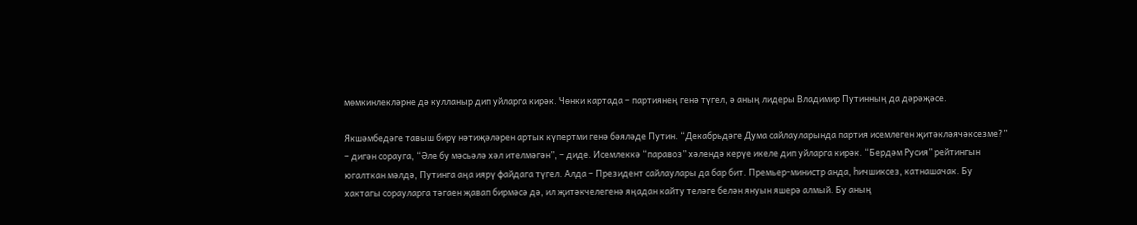мөмкинлекләрне дә кулланыр дип уйларга кирәк. Чөнки картада – партиянең генә түгел, ә аның лидеры Владимир Путинның да дәрәҗәсе.

Якшәмбедәге тавыш бирү нәтиҗәләрен артык күпертми генә бәяләде Путин. “Декабрьдәге Дума сайлауларында партия исемлеген җитәкләячәксезме?” – дигән сорауга, “Әле бу мәсьәлә хәл ителмәгән”, – диде. Исемлеккә “паравоз” хәлендә керүе икеле дип уйларга кирәк. “Бердәм Русия” рейтингын югалткан мәлдә, Путинга аңа иярү файдага түгел. Алда – Президент сайлаулары да бар бит. Премьер-министр анда, һичшиксез, катнашачак. Бу хактагы сорауларга тәгаен җавап бирмәсә дә, ил җитәкчелегенә яңадан кайту теләге белән януын яшерә алмый. Бу аның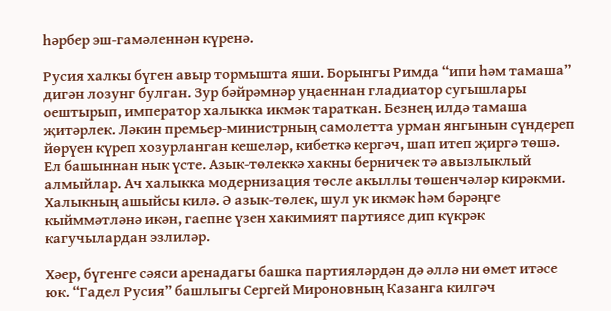һәрбер эш-гамәленнән күренә.

Русия халкы бүген авыр тормышта яши. Борынгы Римда “ипи һәм тамаша” дигән лозунг булган. Зур бәйрәмнәр уңаеннан гладиатор сугышлары оештырып, император халыкка икмәк тараткан. Безнең илдә тамаша җитәрлек. Ләкин премьер-министрның самолетта урман янгынын сүндереп йөрүен күреп хозурланган кешеләр, кибеткә кергәч, шап итеп җиргә төшә. Ел башыннан нык үсте. Азык-төлеккә хакны берничек тә авызлыклый алмыйлар. Ач халыкка модернизация төсле акыллы төшенчәләр кирәкми. Халыкның ашыйсы килә. Ә азык-төлек, шул ук икмәк һәм бәрәңге кыйммәтләнә икән, гаепне үзен хакимият партиясе дип күкрәк кагучылардан эзлиләр.

Хәер, бүгенге сәяси аренадагы башка партияләрдән дә әллә ни өмет итәсе юк. “Гадел Русия” башлыгы Сергей Мироновның Казанга килгәч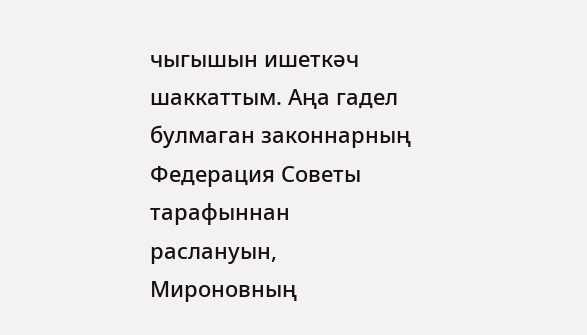чыгышын ишеткәч шаккаттым. Аңа гадел булмаган законнарның Федерация Советы тарафыннан раслануын, Мироновның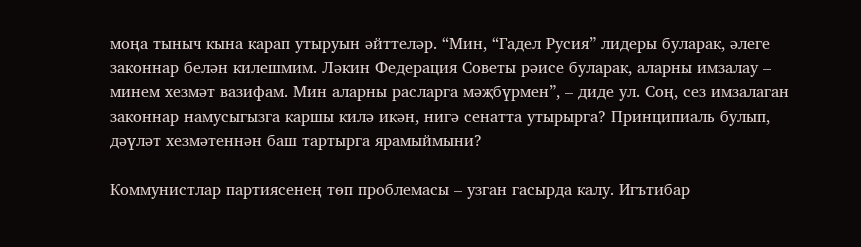моңа тыныч кына карап утыруын әйттеләр. “Мин, “Гадел Русия” лидеры буларак, әлеге законнар белән килешмим. Ләкин Федерация Советы рәисе буларак, аларны имзалау – минем хезмәт вазифам. Мин аларны расларга мәҗбүрмен”, – диде ул. Соң, сез имзалаган законнар намусыгызга каршы килә икән, нигә сенатта утырырга? Принципиаль булып, дәүләт хезмәтеннән баш тартырга ярамыймыни?

Коммунистлар партиясенең төп проблемасы – узган гасырда калу. Игътибар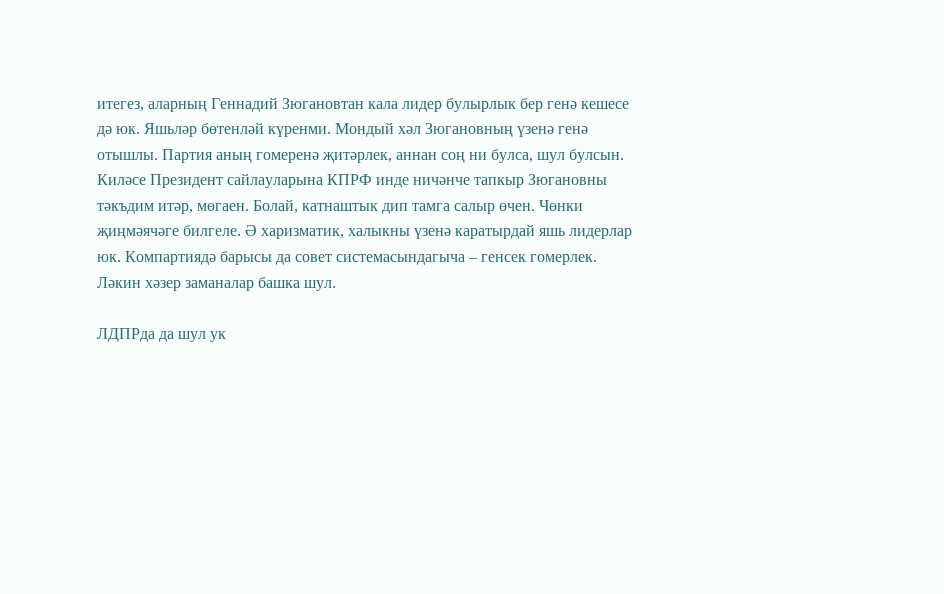итегез, аларның Геннадий Зюгановтан кала лидер булырлык бер генә кешесе дә юк. Яшьләр бөтенләй күренми. Мондый хәл Зюгановның үзенә генә отышлы. Партия аның гомеренә җитәрлек, аннан соң ни булса, шул булсын. Киләсе Президент сайлауларына КПРФ инде ничәнче тапкыр Зюгановны тәкъдим итәр, мөгаен. Болай, катнаштык дип тамга салыр өчен. Чөнки җиңмәячәге билгеле. Ә харизматик, халыкны үзенә каратырдай яшь лидерлар юк. Компартиядә барысы да совет системасындагыча – генсек гомерлек. Ләкин хәзер заманалар башка шул.

ЛДПРда да шул ук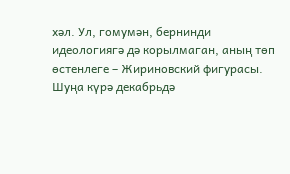хәл. Ул, гомумән, бернинди идеологиягә дә корылмаган, аның төп өстенлеге – Жириновский фигурасы. Шуңа күрә декабрьдә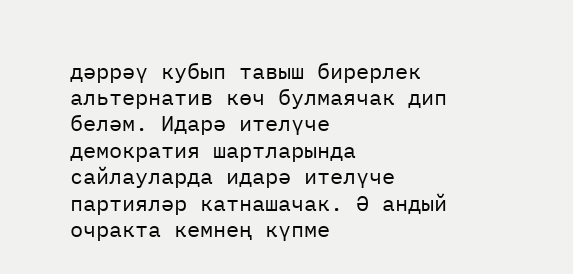дәррәү кубып тавыш бирерлек альтернатив көч булмаячак дип беләм. Идарә ителүче демократия шартларында сайлауларда идарә ителүче партияләр катнашачак. Ә андый очракта кемнең күпме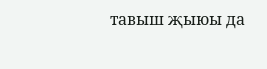тавыш җыюы да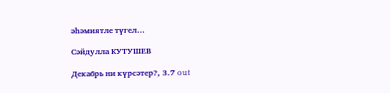әһәмиятле түгел…

Сәйдулла КУТУШЕВ

Декабрь ни күрсәтер?, 3.7 out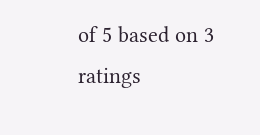of 5 based on 3 ratings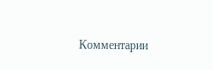Комментарии